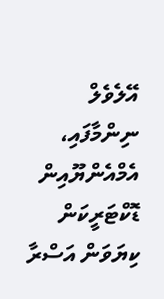އޭލެވެލް ނިންމާފައި، އެމްއެންޔޫއިން ޑޮކްޓަރީކަން ކިޔަވަން އަސްރާ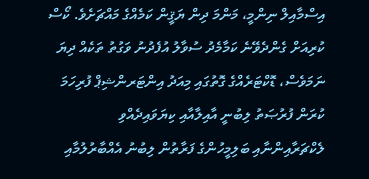އިސްމާއިލް ނިންމީ، މަންމަ ދިން ޔަޤީން ކަމެއްގެ މައްޗަށެވެ. ކޯސް ކުރިއަށް ގެންދެވޭނެ ކަމާމެދު ސުވާލު އުފެދުނު ވަގުތު ތަކެއް ދިޔަ ނަމަވެސް، ޑޮކްޓަރެއްގެ ގޮތުގައި މިއަދު އިންޓަރންޝިޕް ފުރިހަމަ ކުރަން ފުރުޞަތު ލިބުނީ އާއިލާއާއި ކިޔަވައިދެއްވި ލެކްޗަރާއިންނާއި ބަލިމީހުންގެ ފަރާތުން ލިބުނު އެއްބާރުލުމާއި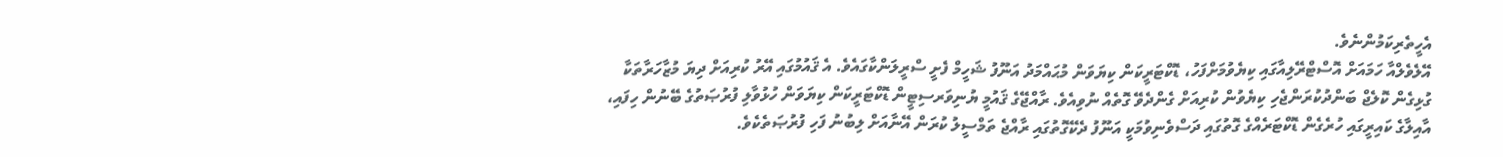އެހީތެރިކަމުންނެވެ.
އޭލެވެލްއާ ހަމައަށް އޮސްޓްރޭލިއާގައި ކިޔެވުމަށްފަހު، ޑޮކްޓަރީކަން ކިޔަވަން މުޙައްމަދު އަނޫފު ޝަހީމް ފެށީ ސްރީލަންކާގައެވެ. އެ ޤައުމުގައި އޭރު ކުރިއަށް ދިޔަ މުޒާހަރާތަކާ ގުޅިގެން ކޮލެޖް ބަންދުކުރަންޖެހި ކިޔެވުން ކުރިއަށް ގެންދެވޭ ގޮތެއް ނުވިއެވެ. ރާއްޖޭގެ ޤައުމީ ޔުނިވަރސިޓީން ޑޮކްޓަރީކަން ކިޔަވަން ހުޅުވާލި ފުރުޞަތުގެ ބޭނުން ހިފައި، އާއިލާގެ ކައިރީގައި ހުރެގެން ޑޮކްޓަރެއްގެ ގޮތުގައި ދަސްވެނިވުމަކީ އަނޫފު ދެކޭގޮތުގައި ރާއްޖެ ތަމްސީލު ކުރަން އޭނާއަށް ލިބުނު ފަހި ފުރުޞަތެކެވެ.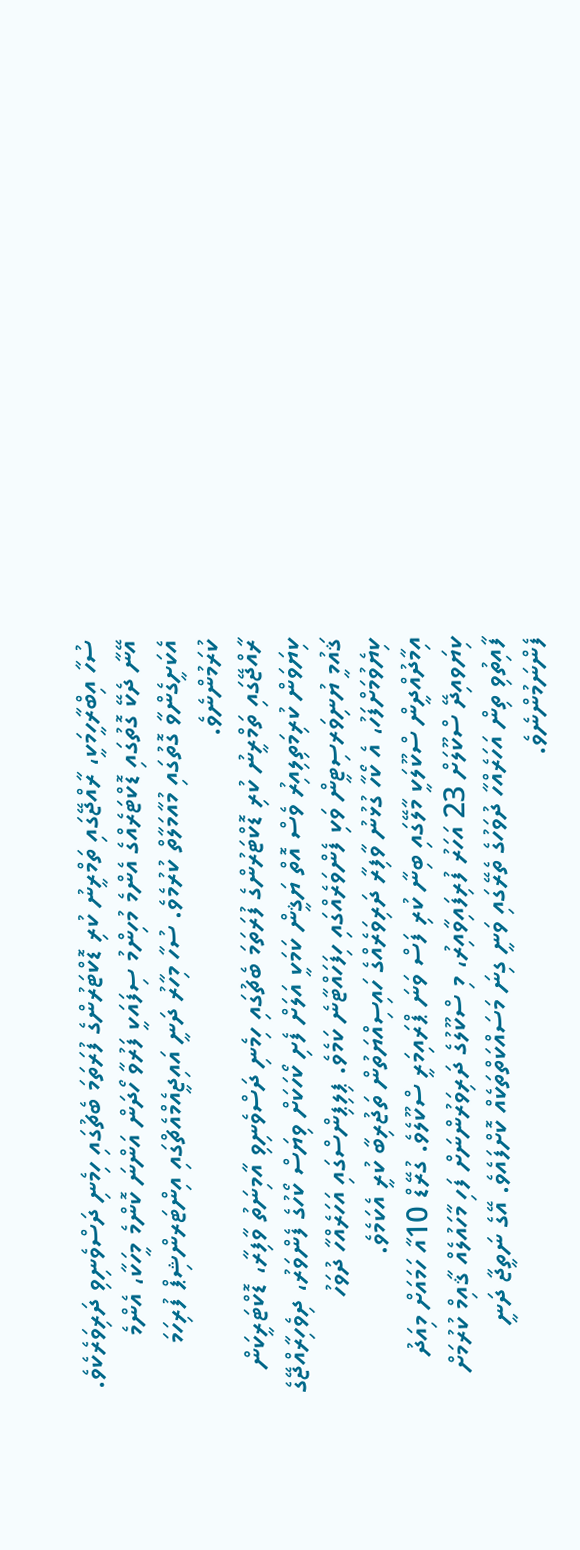ސުހާ އިބްރާހީމަކީ، ރާއްޖޭގައި ތަމްރީނު ކުރި ޑޮކްޓަރުންގެ ފުރަތަމަ ބެޗުގައި ހިމެނި ދަސްވެނިވި ދަރިވަރެކެވެ. އޭނާ ދެކޭ ގޮތުގައި ޑޮކްޓަރެއްގެ އެންމެ މުހިންމު ސިފައަކީ ފަރުވާ ހޯދަން އަންނަ ކޮންމެ މީހަކާ، އެންމެ އެކަށީގެންވާ ގޮތުގައި މުއާމަލާތް ކުރުމެވެ. ސުހާ މިހާރު ދަނީ އައިޖީއެމްއެޗްގައި އިންޓަރންޝިޕް ފުރިހަމަ ކުރަމުންނެވެ.
ރާއްޖޭގައި ތަމްރީނު ކުރި ޑޮކްޓަރުންގެ ފުރަތަމަ ބެޗުގައި ހިމެނި ދަސްވެނިވި އާމިނަތު ވާފިރާ، ޑޮކްޓަރީކަން ކިޔަވަން ކުރިމަތިލިއިރު ވެސް އޮތް ޔަޤީން ކަމަކީ އަލަށް ފެށި ކޯހަކަށް ވިޔަސް ކޯހުގެ ފެންވަރު، ދިވެހިރާއްޖޭގެ ޤައުމީ ޔުނިވަރސިޓީން ވަކި ފެންވަރެއްގައި ހިފަހައްޓާނެ ކަމެވެ. ޕިލިޕިންސްގައި އަހަރެއްހާ ދުވަހު ކިޔެވުމަށްފަހު، އެ ކޯހާ ގުޅުނު ވާފިރާ ދަރިވަރެއްގެ ހައިސިއްޔަތުން ތަޖުރިބާ ކުރީ އެކަމެވެ.
އިމާދުއްދީން ސްކޫލަކީ މާލޭގައި ބިނާ ކުރި ފަސް ވަނަ ޕްރައިމަރީ ސްކޫލެވެ. ގުރޭޑް 10އާ ހަމައަށް މިއަދު ކިޔަވއިދޭ ސްކޫލަށް 23 އަހަރު ފުރިފައިވާއިރު، މި ސްކޫލުގެ ދަރިވަރުންނަށް ފަހި މާހައުލެއް ޤާއިމް ކުރުމަށް ފާއިތުވި ތިން އަހަރެއްހާ ދުވަހުގެ ތެރޭގައި ވަނީ ގިނަ މަސައްކަތްތަކެއް ކޮށްފައެވެ. އޭގެ ނަތީޖާ ދަނީ ފެންނަމުންނެވެ.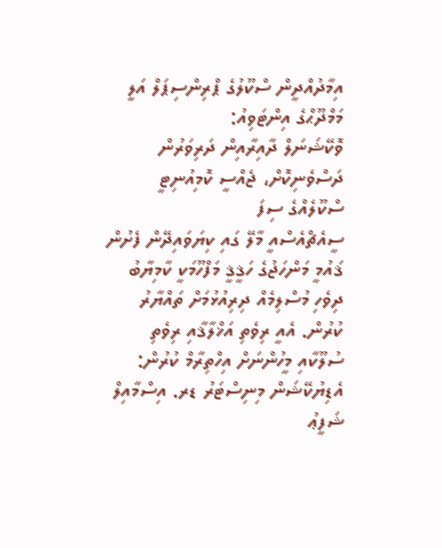އިމާދުއްދީން ސްކޫލުގެ ޕްރިންސިޕަލް އަލީ މަމްދޫޙްގެ އިންޓަވިއު:
ވޮކޭޝަނަލް ދާއިރާއިން ދަރިވަރުން ދަސްވެނިކޮށް، ޖެއްސީ ކޮމިއުނިޓީ ސްކޫލެއްގެ ސިފަ
ސީއެޗްއެސްއީ މާލޭ ގައި ކިޔަވައިދޭން ފެށުން
ޤައުމީ މަންހަޖުގެ ހަޤީޤީ މަފްހޫމަކީ ކާމިޔާބު ދިވެހި މުސްލިމެއް ދިރިއުޅުމަށް ތައްޔާރު ކުރުން. އެއީ ރިވެތި އަޚްލާޤާއި ރިވެތި ސުލޫކާއި މީހުންނަށް އިހްތިރާމް ކުރުން: އެޑިޔުކޭޝަން މިނިސްޓަރު ޑރ. އިސްމާއިލް ޝަފީޢު